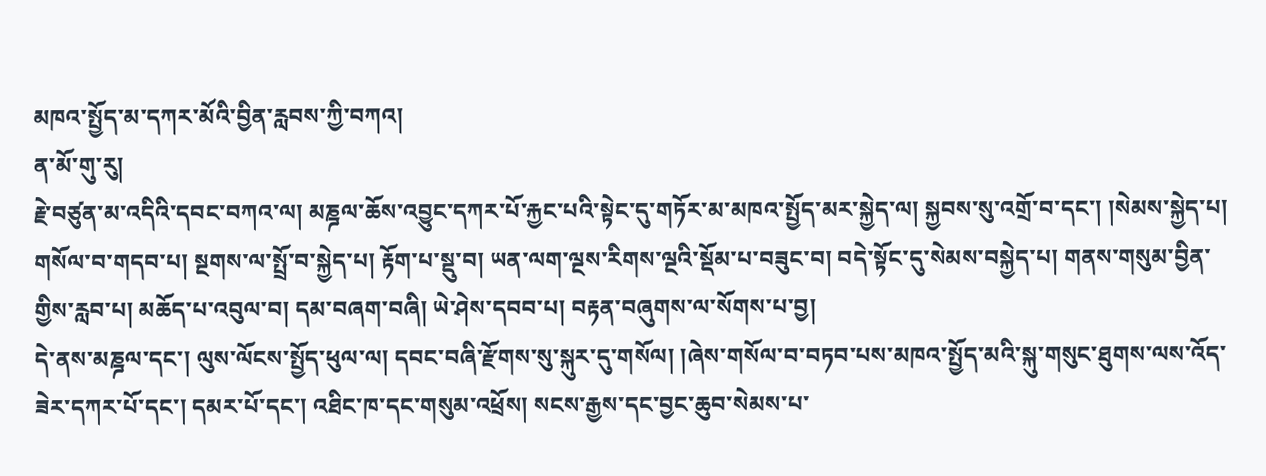མཁའ་སྤྱོད་མ་དཀར་མོའི་བྱིན་རླབས་ཀྱི་བཀའ།
ན་མོ་གུ་རུ།
རྗེ་བཙུན་མ་འདིའི་དབང་བཀའ་ལ། མཎྜལ་ཆོས་འབྱུང་དཀར་པོ་རྐྱང་པའི་སྟེང་དུ་གཏོར་མ་མཁའ་སྤྱོད་མར་སྐྱེད་ལ། སྐྱབས་སུ་འགྲོ་བ་དང་། །སེམས་སྐྱེད་པ། གསོལ་བ་གདབ་པ། སྔགས་ལ་སྤྲོ་བ་སྐྱེད་པ། རྟོག་པ་སྡུ་བ། ཡན་ལག་ལྔས་རིགས་ལྔའི་སྡོམ་པ་བཟུང་བ། བདེ་སྟོང་དུ་སེམས་བསྐྱེད་པ། གནས་གསུམ་བྱིན་གྱིས་རླབ་པ། མཆོད་པ་འབུལ་བ། དམ་བཞག་བཞི། ཡེ་ཤེས་དབབ་པ། བརྟན་བཞུགས་ལ་སོགས་པ་བྱ།
དེ་ནས་མཎྜལ་དང་། ལུས་ལོངས་སྤྱོད་ཕུལ་ལ། དབང་བཞི་རྫོགས་སུ་སྐུར་དུ་གསོལ། །ཞེས་གསོལ་བ་བཏབ་པས་མཁའ་སྤྱོད་མའི་སྐུ་གསུང་ཐུགས་ལས་འོད་ཟེར་དཀར་པོ་དང་། དམར་པོ་དང་། འཐིང་ཁ་དང་གསུམ་འཕྲོས། སངས་རྒྱས་དང་བྱང་ཆུབ་སེམས་པ་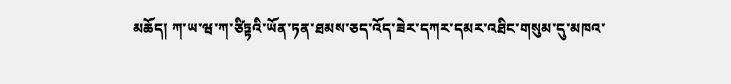མཆོད། ཀ་ཡ་ཝ་ཀ་ཙིཏྟའི་ཡོན་ཏན་ཐམས་ཅད་འོད་ཟེར་དཀར་དམར་འཐིང་གསུམ་དུ་མཁའ་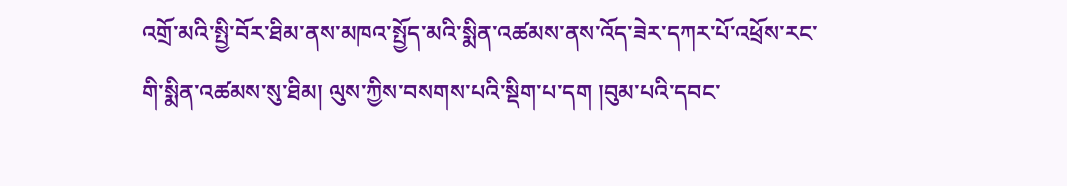འགྲོ་མའི་སྤྱི་བོར་ཐིམ་ནས་མཁའ་སྤྱོད་མའི་སྨིན་འཚམས་ནས་འོད་ཟེར་དཀར་པོ་འཕྲོས་རང་གི་སྨིན་འཚམས་སུ་ཐིམ། ལུས་ཀྱིས་བསགས་པའི་སྡིག་པ་དག །བུམ་པའི་དབང་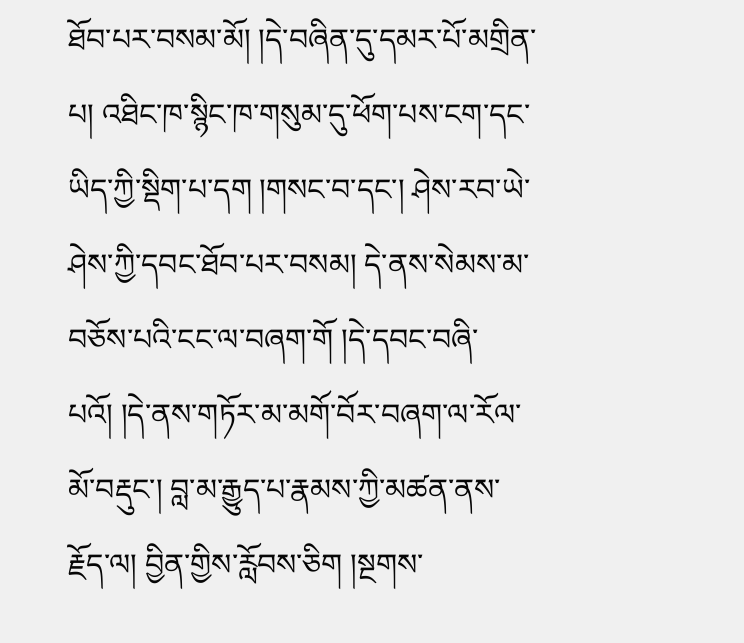ཐོབ་པར་བསམ་མོ། །དེ་བཞིན་དུ་དམར་པོ་མགྲིན་པ། འཐིང་ཁ་སྙིང་ཁ་གསུམ་དུ་ཕོག་པས་ངག་དང་ཡིད་ཀྱི་སྡིག་པ་དག །གསང་བ་དང་། ཤེས་རབ་ཡེ་ཤེས་ཀྱི་དབང་ཐོབ་པར་བསམ། དེ་ནས་སེམས་མ་བཅོས་པའི་ངང་ལ་བཞག་གོ །དེ་དབང་བཞི་པའོ། །དེ་ནས་གཏོར་མ་མགོ་བོར་བཞག་ལ་རོལ་མོ་བརྡུང་། བླ་མ་རྒྱུད་པ་རྣམས་ཀྱི་མཚན་ནས་རྗོད་ལ། བྱིན་གྱིས་རློབས་ཅིག །སྔགས་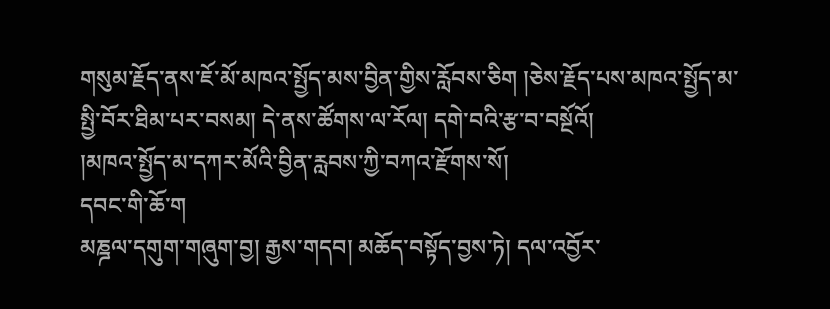གསུམ་རྗོད་ནས་ཇོ་མོ་མཁའ་སྤྱོད་མས་བྱིན་གྱིས་རློབས་ཅིག །ཅེས་རྗོད་པས་མཁའ་སྤྱོད་མ་སྤྱི་བོར་ཐིམ་པར་བསམ། དེ་ནས་ཚོགས་ལ་རོལ། དགེ་བའི་རྩ་བ་བསྔོའོ།
།མཁའ་སྤྱོད་མ་དཀར་མོའི་བྱིན་རླབས་ཀྱི་བཀའ་རྫོགས་སོ།
དབང་གི་ཆོ་ག
མཎྜལ་དགུག་གཞུག་བྱ། རྒྱས་གདབ། མཆོད་བསྟོད་བྱས་ཏེ། དལ་འབྱོར་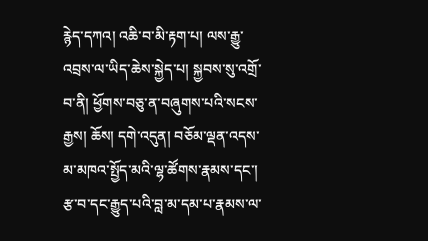རྙེད་དཀའ། འཆི་བ་མི་རྟག་པ། ལས་རྒྱུ་འབྲས་ལ་ཡིད་ཆེས་སྐྱེད་པ། སྐྱབས་སུ་འགྲོ་བ་ནི། ཕྱོགས་བཅུ་ན་བཞུགས་པའི་སངས་རྒྱས། ཆོས། དགེ་འདུན། བཅོམ་ལྡན་འདས་མ་མཁའ་སྤྱོད་མའི་ལྷ་ཚོགས་རྣམས་དང་། རྩ་བ་དང་རྒྱུད་པའི་བླ་མ་དམ་པ་རྣམས་ལ་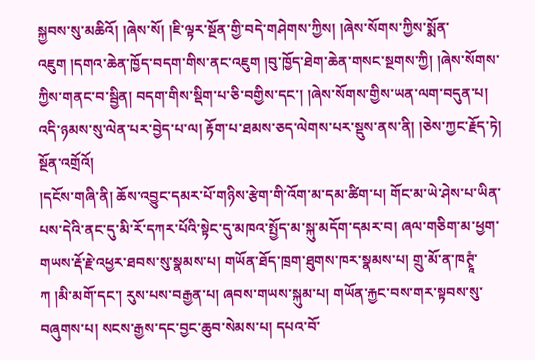སྐྱབས་སུ་མཆིའོ། །ཞེས་སོ། །ཇི་ལྟར་སྔོན་གྱི་བདེ་གཤེགས་ཀྱིས། །ཞེས་སོགས་ཀྱིས་སྨོན་འཇུག །དགའ་ཆེན་ཁྱོད་བདག་གིས་ནང་འཇུག །བུ་ཁྱོད་ཐེག་ཆེན་གསང་སྔགས་ཀྱི། །ཞེས་སོགས་ཀྱིས་གནང་བ་སྦྱིན། བདག་གིས་སྡིག་པ་ཅི་བགྱིས་དང་། །ཞེས་སོགས་གྱིས་ཡན་ལག་བདུན་པ། འདི་ཉམས་སུ་ལེན་པར་བྱེད་པ་ལ། རྟོག་པ་ཐམས་ཅད་ལེགས་པར་སྡུས་ནས་ནི། །ཅེས་ཀྱང་རྗོད་ཏེ། སྔོན་འགྲོའོ།
།དངོས་གཞི་ནི། ཆོས་འབྱུང་དམར་པོ་གཉིས་རྩེག་གི་འོག་མ་དམ་ཚིག་པ། གོང་མ་ཡེ་ཤེས་པ་ཡིན་པས་དེའི་ནང་དུ་མི་རོ་དཀར་པོའི་སྟེང་དུ་མཁའ་སྤྱོད་མ་སྐུ་མདོག་དམར་བ། ཞལ་གཅིག་མ་ཕྱག་གཡས་རྡོ་རྗེ་འཕྱར་ཐབས་སུ་སྣམས་པ། གཡོན་ཐོད་ཁྲག་ཐུགས་ཁར་སྣམས་པ། གྲུ་མོ་ན་ཁཊྭཱཾ་ཀ །མི་མགོ་དང་། རུས་པས་བརྒྱན་པ། ཞབས་གཡས་སྐུམ་པ། གཡོན་རྐྱང་བས་གར་སྟབས་སུ་བཞུགས་པ། སངས་རྒྱས་དང་བྱང་ཆུབ་སེམས་པ། དཔའ་བོ་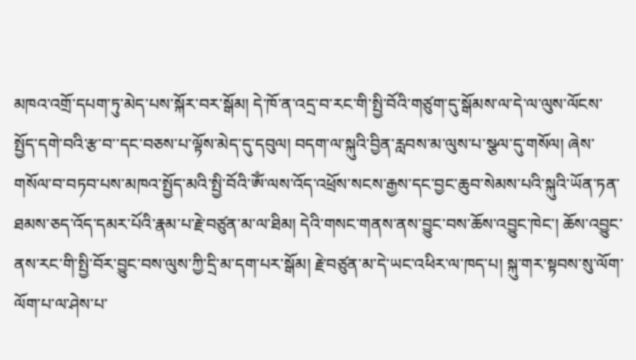མཁའ་འགྲོ་དཔག་ཏུ་མེད་པས་སྐོར་བར་སྒོམ། དེ་ཁོ་ན་འདྲ་བ་རང་གི་སྤྱི་བོའི་གཙུག་དུ་སྒོམས་ལ་དེ་ལ་ལུས་ལོངས་སྤྱོད་དགེ་བའི་རྩ་བ་་དང་བཅས་པ་ལྟོས་མེད་དུ་དབུལ། བདག་ལ་སྐུའི་བྱིན་རླབས་མ་ལུས་པ་སྩལ་དུ་གསོལ། ཞེས་གསོལ་བ་བཏབ་པས་མཁའ་སྤྱོད་མའི་སྤྱི་བོའི་ཨོཾ་ལས་འོད་འཕྲོས་སངས་རྒྱས་དང་བྱང་ཆུབ་སེམས་པའི་སྐུའི་ཡོན་ཏན་ཐམས་ཅད་འོད་དམར་པོའི་རྣམ་པ་རྗེ་བཙུན་མ་ལ་ཐིམ། དེའི་གསང་གནས་ནས་བྱུང་བས་ཆོས་འབྱུང་ཁེང་། ཆོས་འབྱུང་ནས་རང་གི་སྤྱི་བོར་བྱུང་བས་ལུས་ཀྱི་དྲི་མ་དག་པར་སྒོམ། རྗེ་བཙུན་མ་དེ་ཡང་འཕིར་ལ་ཁད་པ། སྐུ་གར་སྟབས་སུ་ལོག་ལོག་པ་ལ་ཤེས་པ་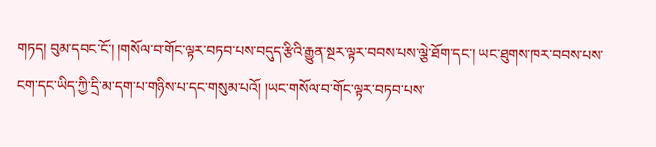གཏད། བུམ་དབང་ངོ་། །གསོལ་བ་གོང་ལྟར་བཏབ་པས་བདུད་རྩིའི་རྒྱུན་སྔར་ལྟར་བབས་པས་ལྕེ་ཐོག་དང་། ཡང་ཐུགས་ཁར་བབས་པས་ངག་དང་ཡིད་ཀྱི་དྲི་མ་དག་པ་གཉིས་པ་དང་གསུམ་པའོ། །ཡང་གསོལ་བ་གོང་ལྟར་བཏབ་པས་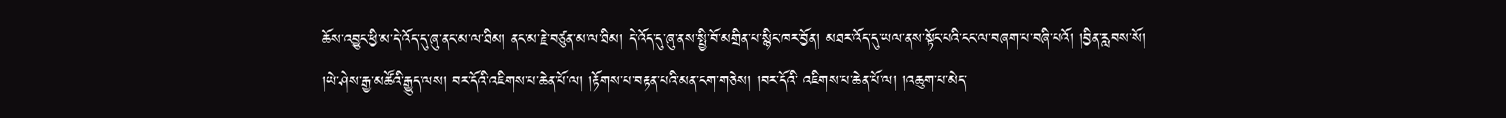ཆོས་འབྱུང་ཕྱི་མ་དེ་འོད་དུ་ཞུ་ནང་མ་ལ་ཐིམ། ནང་མ་རྗེ་བཙུན་མ་ལ་ཐིམ། དེ་འོད་དུ་ཞུ་ནས་སྤྱི་བོ་མགྲིན་པ་སྙིང་ཁར་བྱོན། མཐར་འོད་དུ་ཡལ་ནས་སྟོང་པའི་ངང་ལ་བཞག་པ་བཞི་པའོ། །བྱིན་རླབས་སོ།
།ཡེ་ཤེས་རྒྱ་མཚོའི་རྒྱུད་ལས། བར་དོའི་འཇིགས་པ་ཆེན་པོ་ལ། །རྟོགས་པ་བརྟན་པའི་མན་ངག་གཅེས། །བར་དོའི་ འཇིགས་པ་ཆེན་པོ་ལ། །འཆུག་པ་མེད་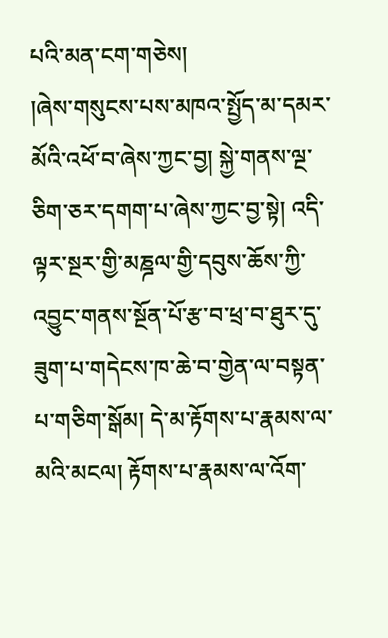པའི་མན་ངག་གཅེས།
།ཞེས་གསུངས་པས་མཁའ་སྤྱོད་མ་དམར་མོའི་འཕོ་བ་ཞེས་ཀྱང་བྱ། སྐྱེ་གནས་ལྔ་ཅིག་ཅར་དགག་པ་ཞེས་ཀྱང་བྱ་སྟེ། འདི་ལྟར་སྔར་གྱི་མཎྜལ་གྱི་དབུས་ཆོས་ཀྱི་འབྱུང་གནས་སྔོན་པོ་རྩ་བ་ཕྲ་བ་ཐུར་དུ་ཟུག་པ་གདེངས་ཁ་ཆེ་བ་གྱེན་ལ་བསྟན་པ་གཅིག་སྒོམ། དེ་མ་རྟོགས་པ་རྣམས་ལ་མའི་མངལ། རྟོགས་པ་རྣམས་ལ་འོག་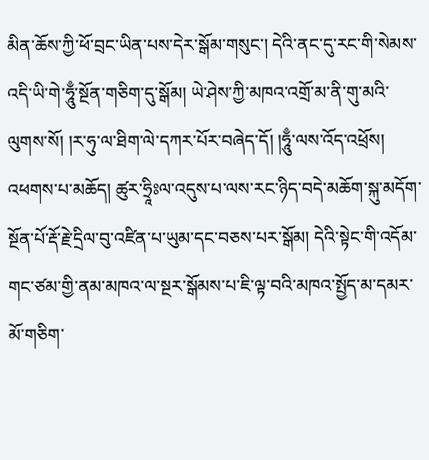མིན་ཆོས་ཀྱི་ཕོ་བྲང་ཡིན་པས་དེར་སྒོམ་གསུང་། དེའི་ནང་དུ་རང་གི་སེམས་འདི་ཡི་གེ་ཧཱུྃ་སྔོན་གཅིག་དུ་སྒོམ། ཡེ་ཤེས་ཀྱི་མཁའ་འགྲོ་མ་ནི་གུ་མའི་ལུགས་སོ། །ར་ཧུ་ལ་ཐིག་ལེ་དཀར་པོར་བཞེད་དོ། །ཧཱུྃ་ལས་འོད་འཕྲོས། འཕགས་པ་མཆོད། ཚུར་ཧྲཱིཿལ་འདུས་པ་ལས་རང་ཉིད་བདེ་མཆོག་སྐུ་མདོག་སྔོན་པོ་རྡོ་རྗེ་དྲིལ་བུ་འཛིན་པ་ཡུམ་དང་བཅས་པར་སྒོམ། དེའི་སྟེང་གི་འདོམ་གང་ཙམ་གྱི་ནམ་མཁའ་ལ་སྔར་སྒོམས་པ་ཇི་ལྟ་བའི་མཁའ་སྤྱོད་མ་དམར་མོ་གཅིག་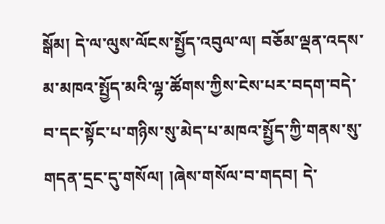སྒོམ། དེ་ལ་ལུས་ལོངས་སྤྱོད་འབུལ་ལ། བཅོམ་ལྡན་འདས་མ་མཁའ་སྤྱོད་མའི་ལྷ་ཚོགས་ཀྱིས་ངེས་པར་བདག་བདེ་བ་དང་སྟོང་པ་གཉིས་སུ་མེད་པ་མཁའ་སྤྱོད་ཀྱི་གནས་སུ་གདན་དྲང་དུ་གསོལ། །ཞེས་གསོལ་བ་གདབ། དེ་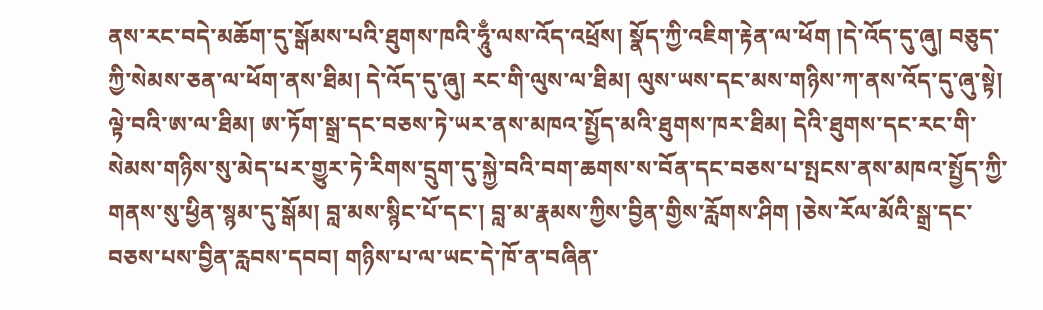ནས་རང་བདེ་མཆོག་དུ་སྒོམས་པའི་ཐུགས་ཁའི་ཧཱུྃ་ལས་འོད་འཕྲོས། སྣོད་ཀྱི་འཇིག་རྟེན་ལ་ཕོག །དེ་འོད་དུ་ཞུ། བཅུད་ཀྱི་སེམས་ཅན་ལ་ཕོག་ནས་ཐིམ། དེ་འོད་དུ་ཞུ། རང་གི་ལུས་ལ་ཐིམ། ལུས་ཡས་དང་མས་གཉིས་ཀ་ནས་འོད་དུ་ཞུ་སྟེ། ལྟེ་བའི་ཨ་ལ་ཐིམ། ཨ་ཏོག་སྒྲ་དང་བཅས་ཏེ་ཡར་ནས་མཁའ་སྤྱོད་མའི་ཐུགས་ཁར་ཐིམ། དེའི་ཐུགས་དང་རང་གི་སེམས་གཉིས་སུ་མེད་པར་གྱུར་ཏེ་རིགས་དྲུག་དུ་སྐྱེ་བའི་བག་ཆགས་ས་བོན་དང་བཅས་པ་སྤངས་ནས་མཁའ་སྤྱོད་ཀྱི་གནས་སུ་ཕྱིན་སྙམ་དུ་སྒོམ། བླ་མས་སྙིང་པོ་དང་། བླ་མ་རྣམས་ཀྱིས་བྱིན་གྱིས་རློགས་ཤིག །ཅེས་རོལ་མོའི་སྒྲ་དང་བཅས་པས་བྱིན་རླབས་དབབ། གཉིས་པ་ལ་ཡང་དེ་ཁོ་ན་བཞིན་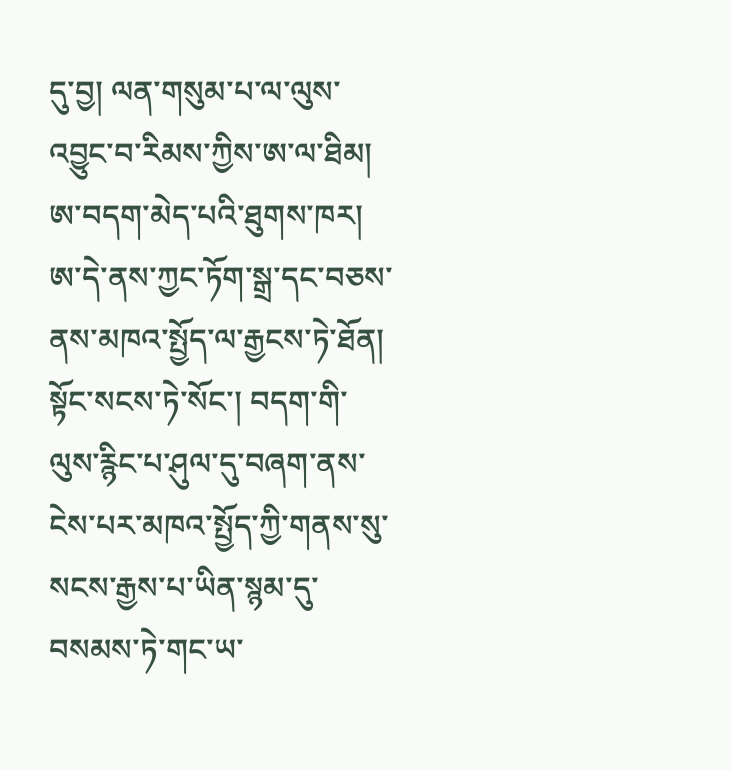དུ་བྱ། ལན་གསུམ་པ་ལ་ལུས་འབྱུང་བ་རིམས་ཀྱིས་ཨ་ལ་ཐིམ། ཨ་བདག་མེད་པའི་ཐུགས་ཁར། ཨ་དེ་ནས་ཀྱང་ཏོག་སྒྲ་དང་བཅས་ནས་མཁའ་སྤྱོད་ལ་རྒྱངས་ཏེ་ཐོན། སྟོང་སངས་ཏེ་སོང་། བདག་གི་ལུས་རྙིང་པ་ཤུལ་དུ་བཞག་ནས་ངེས་པར་མཁའ་སྤྱོད་ཀྱི་གནས་སུ་སངས་རྒྱས་པ་ཡིན་སྙམ་དུ་བསམས་ཏེ་གང་ཡ་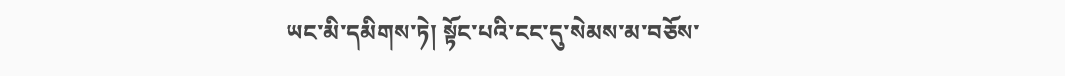ཡང་མི་དམིགས་ཏེ། སྟོང་པའི་ངང་དུ་སེམས་མ་བཅོས་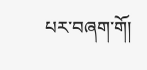པར་བཞག་གོ།